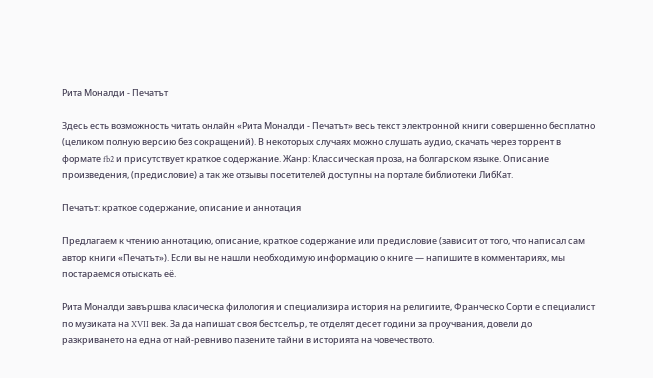Рита Моналди - Печатът

Здесь есть возможность читать онлайн «Рита Моналди - Печатът» весь текст электронной книги совершенно бесплатно (целиком полную версию без сокращений). В некоторых случаях можно слушать аудио, скачать через торрент в формате fb2 и присутствует краткое содержание. Жанр: Классическая проза, на болгарском языке. Описание произведения, (предисловие) а так же отзывы посетителей доступны на портале библиотеки ЛибКат.

Печатът: краткое содержание, описание и аннотация

Предлагаем к чтению аннотацию, описание, краткое содержание или предисловие (зависит от того, что написал сам автор книги «Печатът»). Если вы не нашли необходимую информацию о книге — напишите в комментариях, мы постараемся отыскать её.

Рита Моналди завършва класическа филология и специализира история на религиите, Франческо Сорти е специалист по музиката на XVII век. За да напишат своя бестселър, те отделят десет години за проучвания, довели до разкриването на една от най-ревниво пазените тайни в историята на човечеството.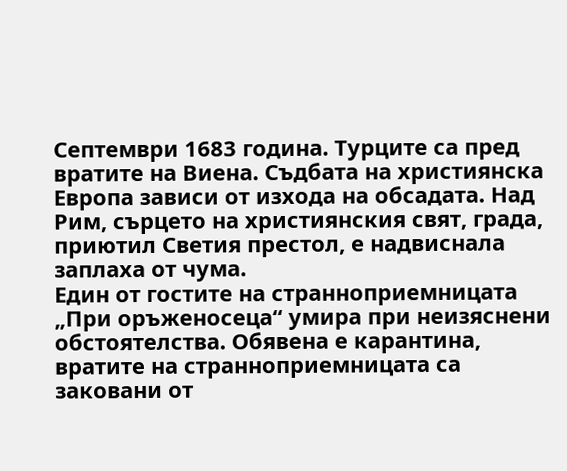Септември 1683 година. Турците са пред вратите на Виена. Съдбата на християнска Европа зависи от изхода на обсадата. Над Рим, сърцето на християнския свят, града, приютил Светия престол, е надвиснала заплаха от чума.
Един от гостите на странноприемницата „При оръженосеца“ умира при неизяснени обстоятелства. Обявена е карантина, вратите на странноприемницата са заковани от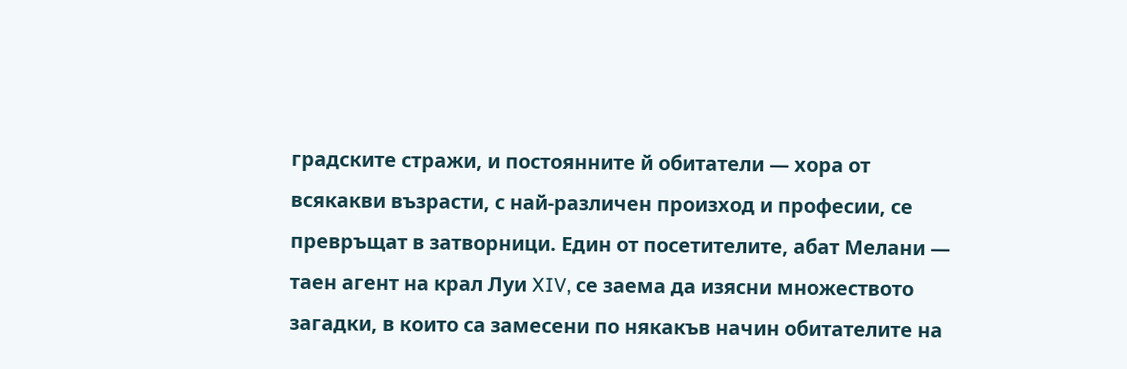градските стражи, и постоянните й обитатели — хора от всякакви възрасти, с най-различен произход и професии, се превръщат в затворници. Един от посетителите, абат Мелани — таен агент на крал Луи XIV, се заема да изясни множеството загадки, в които са замесени по някакъв начин обитателите на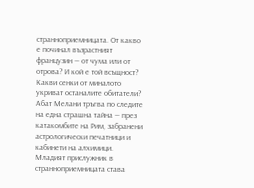странноприемницата. От какво е починал възрастният французин — от чума или от отрова? И кой е той всъщност? Какви сенки от миналото укриват останалите обитатели?
Абат Мелани тръгва по следите на една страшна тайна — през катакомбите на Рим, забранени астрологически печатници и кабинети на алхимици. Младият прислужник в странноприемницата става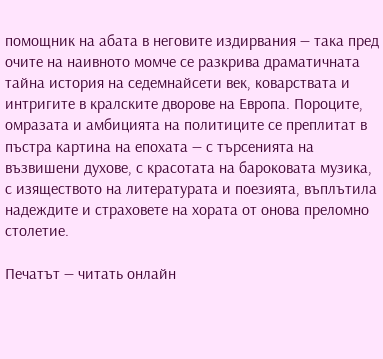помощник на абата в неговите издирвания — така пред очите на наивното момче се разкрива драматичната тайна история на седемнайсети век, коварствата и интригите в кралските дворове на Европа. Пороците, омразата и амбицията на политиците се преплитат в пъстра картина на епохата — с търсенията на възвишени духове, с красотата на бароковата музика, с изяществото на литературата и поезията, въплътила надеждите и страховете на хората от онова преломно столетие.

Печатът — читать онлайн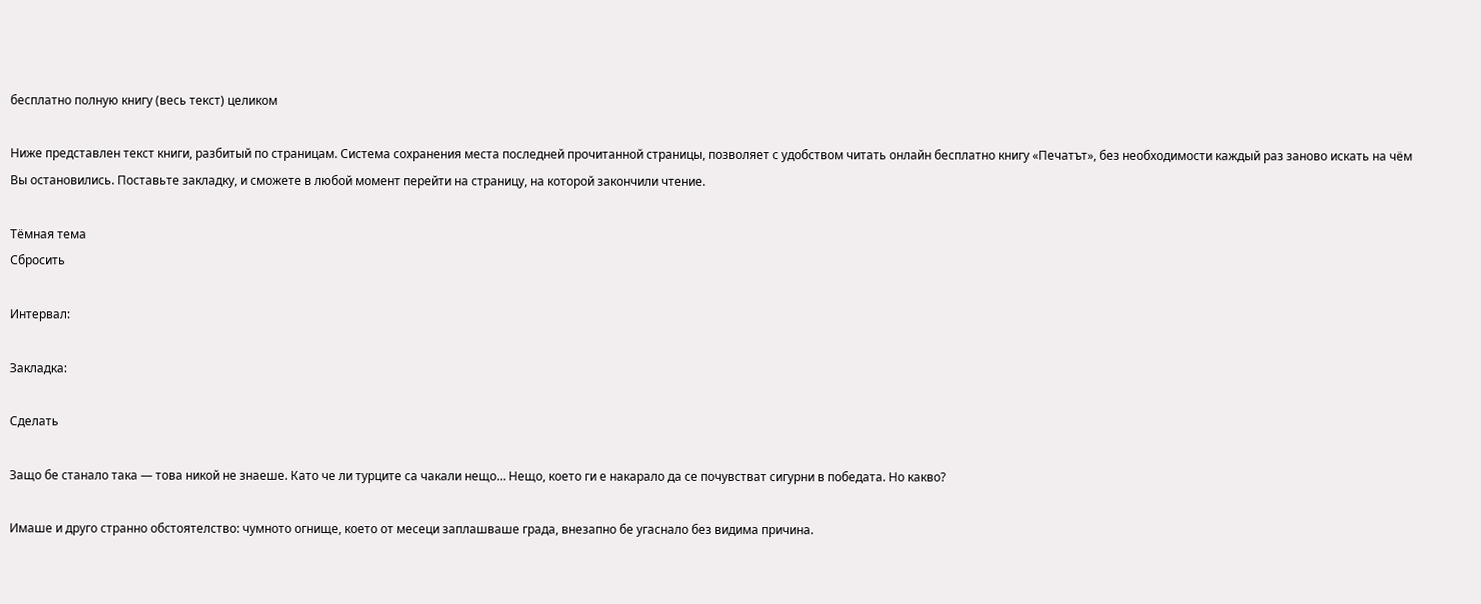бесплатно полную книгу (весь текст) целиком

Ниже представлен текст книги, разбитый по страницам. Система сохранения места последней прочитанной страницы, позволяет с удобством читать онлайн бесплатно книгу «Печатът», без необходимости каждый раз заново искать на чём Вы остановились. Поставьте закладку, и сможете в любой момент перейти на страницу, на которой закончили чтение.

Тёмная тема
Сбросить

Интервал:

Закладка:

Сделать

Защо бе станало така — това никой не знаеше. Като че ли турците са чакали нещо… Нещо, което ги е накарало да се почувстват сигурни в победата. Но какво?

Имаше и друго странно обстоятелство: чумното огнище, което от месеци заплашваше града, внезапно бе угаснало без видима причина.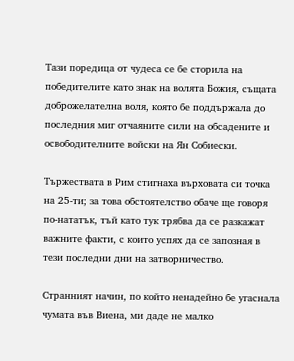Тази поредица от чудеса се бе сторила на победителите като знак на волята Божия, същата доброжелателна воля, която бе поддържала до последния миг отчаяните сили на обсадените и освободителните войски на Ян Собиески.

Тържествата в Рим стигнаха върховата си точка на 25-ти; за това обстоятелство обаче ще говоря по-нататък, тъй като тук трябва да се разкажат важните факти, с които успях да се запозная в тези последни дни на затворничество.

Странният начин, по който ненадейно бе угаснала чумата във Виена, ми даде не малко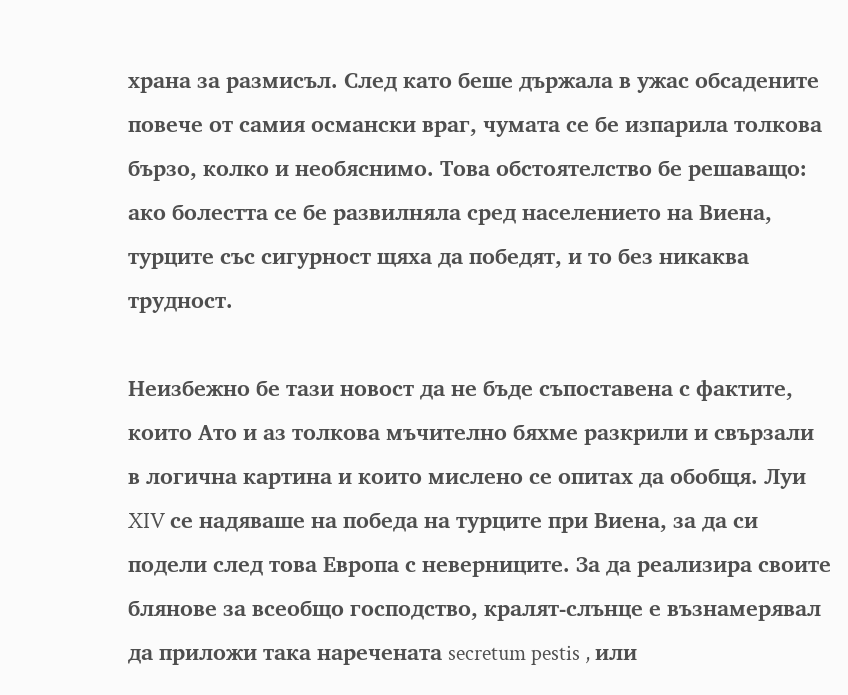храна за размисъл. След като беше държала в ужас обсадените повече от самия османски враг, чумата се бе изпарила толкова бързо, колко и необяснимо. Това обстоятелство бе решаващо: ако болестта се бе развилняла сред населението на Виена, турците със сигурност щяха да победят, и то без никаква трудност.

Неизбежно бе тази новост да не бъде съпоставена с фактите, които Ато и аз толкова мъчително бяхме разкрили и свързали в логична картина и които мислено се опитах да обобщя. Луи XIV се надяваше на победа на турците при Виена, за да си подели след това Европа с неверниците. За да реализира своите блянове за всеобщо господство, кралят-слънце е възнамерявал да приложи така наречената secretum pestis , или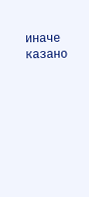иначе казано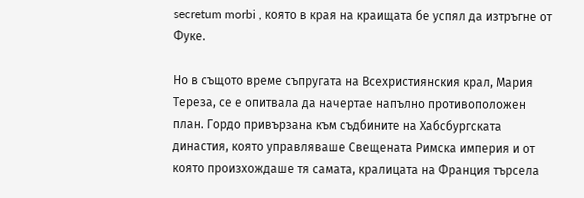secretum morbi , която в края на краищата бе успял да изтръгне от Фуке.

Но в същото време съпругата на Всехристиянския крал, Мария Тереза, се е опитвала да начертае напълно противоположен план. Гордо привързана към съдбините на Хабсбургската династия, която управляваше Свещената Римска империя и от която произхождаше тя самата, кралицата на Франция търсела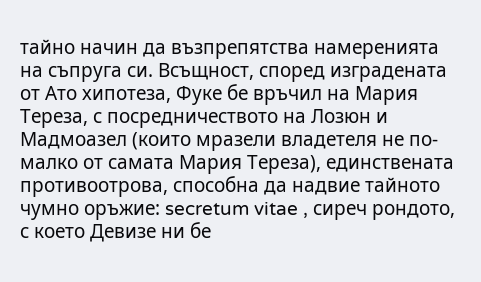тайно начин да възпрепятства намеренията на съпруга си. Всъщност, според изградената от Ато хипотеза, Фуке бе връчил на Мария Тереза, с посредничеството на Лозюн и Мадмоазел (които мразели владетеля не по-малко от самата Мария Тереза), единствената противоотрова, способна да надвие тайното чумно оръжие: secretum vitae , сиреч рондото, с което Девизе ни бе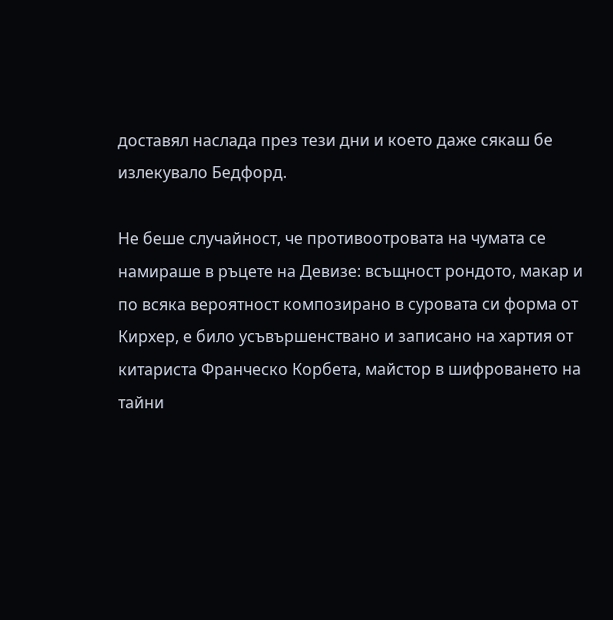доставял наслада през тези дни и което даже сякаш бе излекувало Бедфорд.

Не беше случайност, че противоотровата на чумата се намираше в ръцете на Девизе: всъщност рондото, макар и по всяка вероятност композирано в суровата си форма от Кирхер, е било усъвършенствано и записано на хартия от китариста Франческо Корбета, майстор в шифроването на тайни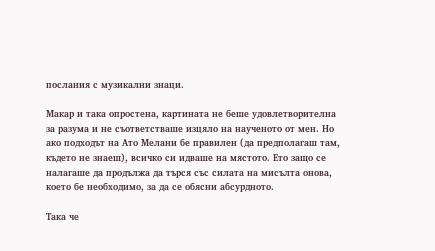послания с музикални знаци.

Макар и така опростена, картината не беше удовлетворителна за разума и не съответстваше изцяло на наученото от мен. Но ако подходът на Ато Мелани бе правилен (да предполагаш там, където не знаеш), всичко си идваше на мястото. Ето защо се налагаше да продължа да търся със силата на мисълта онова, което бе необходимо, за да се обясни абсурдното.

Така че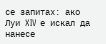се запитах: ако Луи XIV е искал да нанесе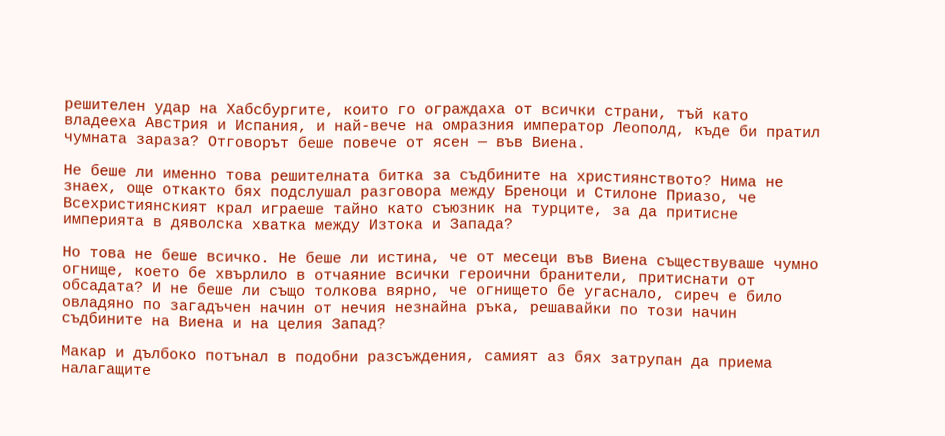решителен удар на Хабсбургите, които го ограждаха от всички страни, тъй като владееха Австрия и Испания, и най-вече на омразния император Леополд, къде би пратил чумната зараза? Отговорът беше повече от ясен — във Виена.

Не беше ли именно това решителната битка за съдбините на християнството? Нима не знаех, още откакто бях подслушал разговора между Бреноци и Стилоне Приазо, че Всехристиянският крал играеше тайно като съюзник на турците, за да притисне империята в дяволска хватка между Изтока и Запада?

Но това не беше всичко. Не беше ли истина, че от месеци във Виена съществуваше чумно огнище, което бе хвърлило в отчаяние всички героични бранители, притиснати от обсадата? И не беше ли също толкова вярно, че огнището бе угаснало, сиреч е било овладяно по загадъчен начин от нечия незнайна ръка, решавайки по този начин съдбините на Виена и на целия Запад?

Макар и дълбоко потънал в подобни разсъждения, самият аз бях затрупан да приема налагащите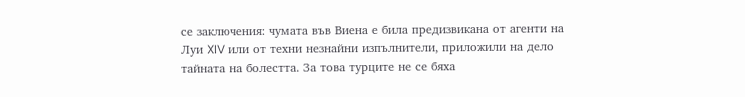се заключения: чумата във Виена е била предизвикана от агенти на Луи XIV или от техни незнайни изпълнители, приложили на дело тайната на болестта. За това турците не се бяха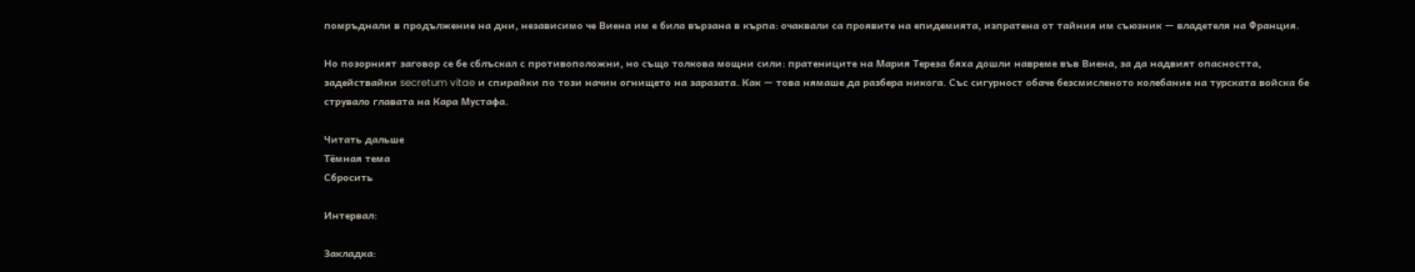помръднали в продължение на дни, независимо че Виена им е била вързана в кърпа: очаквали са проявите на епидемията, изпратена от тайния им съюзник — владетеля на Франция.

Но позорният заговор се бе сблъскал с противоположни, но също толкова мощни сили: пратениците на Мария Тереза бяха дошли навреме във Виена, за да надвият опасността, задействайки secretum vitae и спирайки по този начин огнището на заразата. Как — това нямаше да разбера никога. Със сигурност обаче безсмисленото колебание на турската войска бе струвало главата на Кара Мустафа.

Читать дальше
Тёмная тема
Сбросить

Интервал:

Закладка: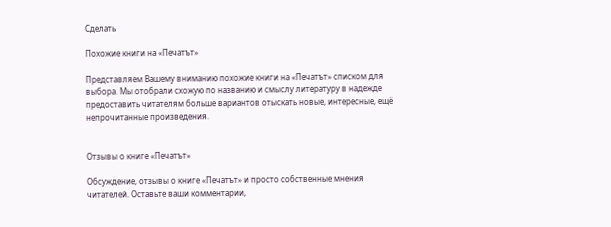Сделать

Похожие книги на «Печатът»

Представляем Вашему вниманию похожие книги на «Печатът» списком для выбора. Мы отобрали схожую по названию и смыслу литературу в надежде предоставить читателям больше вариантов отыскать новые, интересные, ещё непрочитанные произведения.


Отзывы о книге «Печатът»

Обсуждение, отзывы о книге «Печатът» и просто собственные мнения читателей. Оставьте ваши комментарии,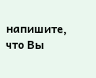напишите, что Вы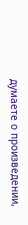думаете о произведении,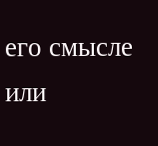его смысле или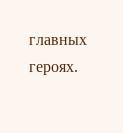главных героях.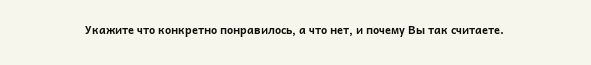Укажите что конкретно понравилось, а что нет, и почему Вы так считаете.